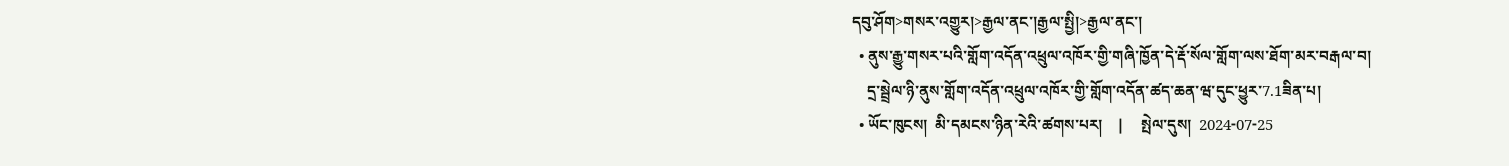དབུ་ཤོག>གསར་འགྱུར།>རྒྱལ་ནང་།རྒྱལ་སྤྱི།>རྒྱལ་ནང་།
  • ནུས་རྒྱུ་གསར་པའི་གློག་འདོན་འཕྲུལ་འཁོར་གྱི་གཞི་ཁྱོན་དེ་རྡོ་སོལ་གློག་ལས་ཐོག་མར་བརྒལ་བ།
    དྲ་སྦྲེལ་ཉི་ནུས་གློག་འདོན་འཕྲུལ་འཁོར་གྱི་གློག་འདོན་ཚད་ཆན་ཝ་དུང་ཕྱུར་7.1ཟིན་པ།
  • ཡོང་ཁུངས།  མི་དམངས་ཉིན་རེའི་ཚགས་པར།    |     སྤེལ་དུས།  2024-07-25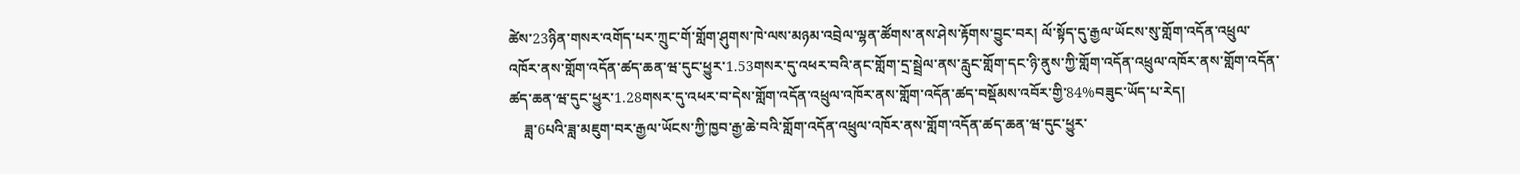ཚེས་23ཉིན་གསར་འགོད་པར་ཀྲུང་གོ་གློག་ཤུགས་ཁེ་ལས་མཉམ་འབྲེལ་ལྷན་ཚོགས་ནས་ཤེས་རྟོགས་བྱུང་བར། ལོ་སྟོད་དུ་རྒྱལ་ཡོངས་སུ་གློག་འདོན་འཕྲུལ་འཁོར་ནས་གློག་འདོན་ཚད་ཆན་ཝ་དུང་ཕྱུར་1.53གསར་དུ་འཕར་བའི་ནང་གློག་དྲ་སྦྲེལ་ནས་རླུང་གློག་དང་ཉི་ནུས་ཀྱི་གློག་འདོན་འཕྲུལ་འཁོར་ནས་གློག་འདོན་ཚད་ཆན་ཝ་དུང་ཕྱུར་1.28གསར་དུ་འཕར་བ་དེས་གློག་འདོན་འཕྲུལ་འཁོར་ནས་གློག་འདོན་ཚད་བསྡོམས་འབོར་གྱི་84%བཟུང་ཡོད་པ་རེད།
    ཟླ་6པའི་ཟླ་མཇུག་བར་རྒྱལ་ཡོངས་ཀྱི་ཁྱབ་རྒྱ་ཆེ་བའི་གློག་འདོན་འཕྲུལ་འཁོར་ནས་གློག་འདོན་ཚད་ཆན་ཝ་དུང་ཕྱུར་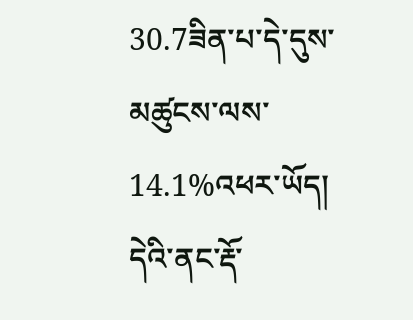30.7ཟིན་པ་དེ་དུས་མཚུངས་ལས་14.1%འཕར་ཡོད། དེའི་ནང་རྡོ་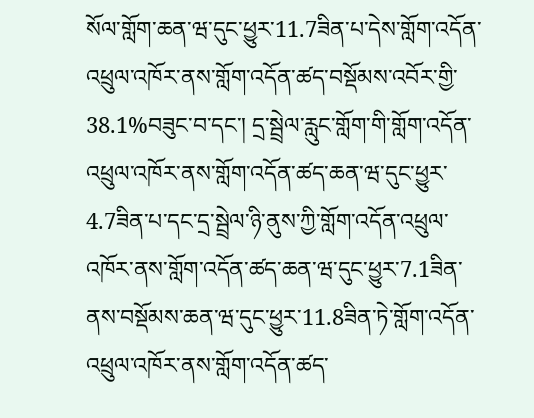སོལ་གློག་ཆན་ཝ་དུང་ཕྱུར་11.7ཟིན་པ་དེས་གློག་འདོན་འཕྲུལ་འཁོར་ནས་གློག་འདོན་ཚད་བསྡོམས་འབོར་གྱི་38.1%བཟུང་བ་དང་། དྲ་སྦྲེལ་རླུང་གློག་གི་གློག་འདོན་འཕྲུལ་འཁོར་ནས་གློག་འདོན་ཚད་ཆན་ཝ་དུང་ཕྱུར་4.7ཟིན་པ་དང་དྲ་སྦྲེལ་ཉི་ནུས་ཀྱི་གློག་འདོན་འཕྲུལ་འཁོར་ནས་གློག་འདོན་ཚད་ཆན་ཝ་དུང་ཕྱུར་7.1ཟིན་ནས་བསྡོམས་ཆན་ཝ་དུང་ཕྱུར་11.8ཟིན་ཏེ་གློག་འདོན་འཕྲུལ་འཁོར་ནས་གློག་འདོན་ཚད་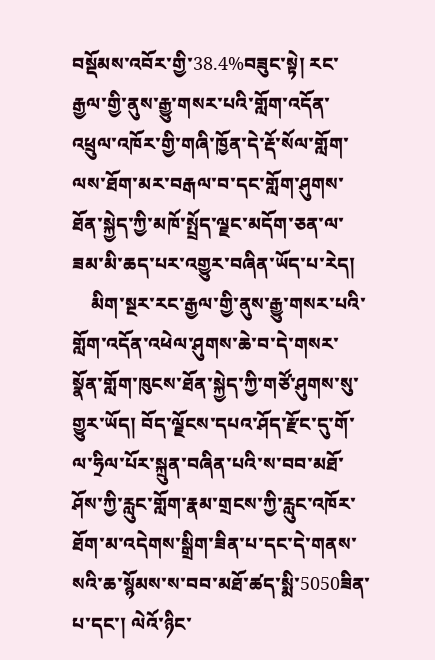བསྡོམས་འབོར་གྱི་38.4%བཟུང་སྟེ། རང་རྒྱལ་གྱི་ནུས་རྒྱུ་གསར་པའི་གློག་འདོན་འཕྲུལ་འཁོར་གྱི་གཞི་ཁྱོན་དེ་རྡོ་སོལ་གློག་ལས་ཐོག་མར་བརྒལ་བ་དང་གློག་ཤུགས་ཐོན་སྐྱེད་ཀྱི་མཁོ་སྤྲོད་ལྗང་མདོག་ཅན་ལ་ཟམ་མི་ཆད་པར་འགྱུར་བཞིན་ཡོད་པ་རེད།
    མིག་སྔར་རང་རྒྱལ་གྱི་ནུས་རྒྱུ་གསར་པའི་གློག་འདོན་འཕེལ་ཤུགས་ཆེ་བ་དེ་གསར་སྣོན་གློག་ཁུངས་ཐོན་སྐྱེད་ཀྱི་གཙོ་ཤུགས་སུ་གྱུར་ཡོད། བོད་ལྗོངས་དཔའ་ཤོད་རྫོང་དུ་གོ་ལ་ཧྲིལ་པོར་སྐྲུན་བཞིན་པའི་ས་བབ་མཐོ་ཤོས་ཀྱི་རླུང་གློག་རྣམ་གྲངས་ཀྱི་རླུང་འཁོར་ཐོག་མ་འདེགས་སྒྲིག་ཟིན་པ་དང་དེ་གནས་སའི་ཆ་སྙོམས་ས་བབ་མཐོ་ཚད་སྨི་5050ཟིན་པ་དང་། ལེའོ་ཉིང་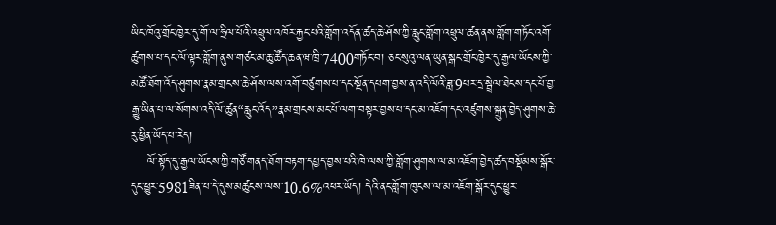ཡིང་ཁོའུ་གྲོང་ཁྱེར་དུ་གོ་ལ་ཧྲིལ་པོའི་འཕྲུལ་འཁོར་རྐྱང་པའི་གློག་འདོན་ཚད་ཆེ་ཤོས་ཀྱི་རླུང་གློག་འཕྲུལ་ཚན་ནས་གློག་གཏོང་འགོ་ཚུགས་པ་དང་ལོ་ལྟར་གློག་ནུས་གཙང་མ་ཆུ་ཚོད་ཆན་ཝ་ཁྲི་7400གཏོང་བ། ཅང་སུའུ་ལན་ཡུན་སྒང་གྲོང་ཁྱེར་དུ་རྒྱལ་ཡོངས་ཀྱི་མཚོ་ཐོག་འོད་ཤུགས་རྣམ་གྲངས་ཆེ་ཤོས་ལས་འགོ་བཙུགས་པ་དང་སྔོན་དཔག་བྱས་ན་འདི་ལོའི་ཟླ་9པར་དྲ་སྦྲེལ་ཐེངས་དང་པོ་བྱ་རྒྱུ་ཡིན་པ་ལ་སོགས་འདི་ལོ་ཚུན“རླུང་འོད”རྣམ་གྲངས་མང་པོ་ལག་བསྟར་བྱས་པ་དང་མ་འཇོག་དང་འཛུགས་སྐྲུན་བྱེད་ཤུགས་ཆེ་རུ་ཕྱིན་ཡོད་པ་རེད།
    ལོ་སྟོད་དུ་རྒྱལ་ཡོངས་ཀྱི་གཙོ་གནད་ཐོག་བརྟག་དཔྱད་བྱས་པའི་ཁེ་ལས་ཀྱི་གློག་ཤུགས་ལ་མ་འཇོག་བྱེད་ཚད་བསྡོམས་སྒོར་དུང་ཕྱུར་5981ཟིན་པ་དེ་དུས་མཚུངས་ལས་10.6%འཕར་ཡོད། དེའི་ནང་གློག་ཁུངས་ལ་མ་འཇོག་སྒོར་དུང་ཕྱུར་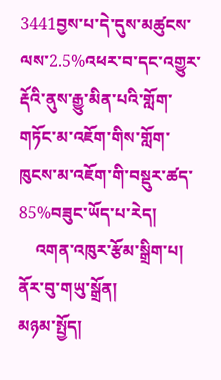3441བྱས་པ་དེ་དུས་མཚུངས་ལས་2.5%འཕར་བ་དང་འགྱུར་རྡོའི་ནུས་རྒྱུ་མིན་པའི་གློག་གཏོང་མ་འཇོག་གིས་གློག་ཁུངས་མ་འཇོག་གི་བསྡུར་ཚད་85%བཟུང་ཡོད་པ་རེད།
    འགན་འཁུར་རྩོམ་སྒྲིག་པ། ནོར་བུ་གཡུ་སྒྲོན།
མཉམ་སྤྱོད།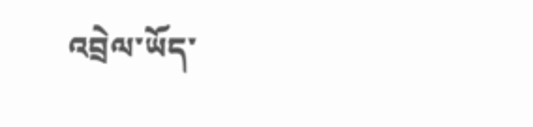འབྲེལ་ཡོད་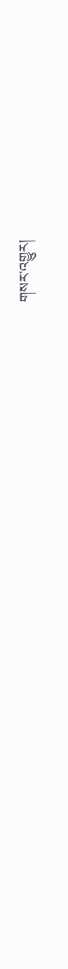གསར་འགྱུར།